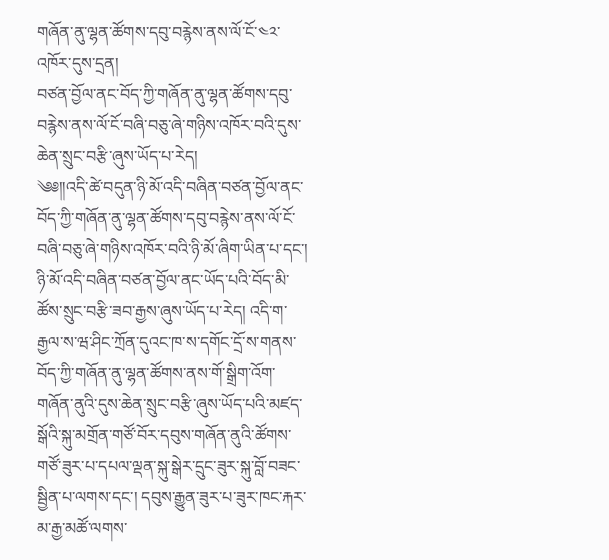གཞོན་ནུ་ལྷན་ཚོགས་དབུ་བརྙེས་ནས་ལོ་ངོ་༤༢་འཁོར་དུས་དྲན།
བཙན་བྱོལ་ནང་བོད་ཀྱི་གཞོན་ནུ་ལྷན་ཚོགས་དབུ་བརྙེས་ནས་ལོ་ངོ་བཞི་བཅུ་ཞེ་གཉིས་འཁོར་བའི་དུས་ཆེན་སྲུང་བརྩི་ཞུས་ཡོད་པ་རེད།
༄༅༎འདི་ཚེ་བདུན་ཉི་མོ་འདི་བཞིན་བཙན་བྱོལ་ནང་བོད་ཀྱི་གཞོན་ནུ་ལྷན་ཚོགས་དབུ་བརྙེས་ནས་ལོ་ངོ་བཞི་བཅུ་ཞེ་གཉིས་འཁོར་བའི་ཉི་མོ་ཞིག་ཡིན་པ་དང་། ཉི་མོ་འདི་བཞིན་བཙན་བྱོལ་ནང་ཡོད་པའི་བོད་མི་ཚོས་སྲུང་བརྩི་ཟབ་རྒྱས་ཞུས་ཡོད་པ་རེད། འདི་ག་རྒྱལ་ས་ཝ་ཤིང་ཀྲོན་དུའང་ཁ་ས་དགོང་དྲོ་ས་གནས་བོད་ཀྱི་གཞོན་ནུ་ལྷན་ཚོགས་ནས་གོ་སྒྲིག་འོག་གཞོན་ནུའི་དུས་ཆེན་སྲུང་བརྩི་ཞུས་ཡོད་པའི་མཛད་སྒོའི་སྐུ་མགྲོན་གཙོ་བོར་དབུས་གཞོན་ནུའི་ཚོགས་གཙོ་ཟུར་པ་དཔལ་ལྡན་སྐུ་སྒེར་དྲུང་ཟུར་སྐུ་བློ་བཟང་སྦྱིན་པ་ལགས་དང་། དབུས་རྒྱུན་ཟུར་པ་ཟུར་ཁང་རྐར་མ་རྒྱ་མཚོ་ལགས་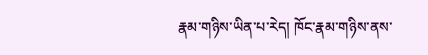རྣམ་གཉིས་ཡིན་པ་རེད། ཁོང་རྣམ་གཉིས་ནས་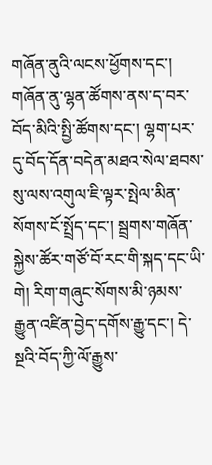གཞོན་ནུའི་ལངས་ཕྱོགས་དང་། གཞོན་ནུ་ལྷན་ཚོགས་ནས་ད་བར་བོད་མིའི་སྤྱི་ཚོགས་དང་། ལྷག་པར་དུ་བོད་དོན་བདེན་མཐའ་སེལ་ཐབས་སུ་ལས་འགུལ་ཇི་ལྟར་སྤེལ་མིན་སོགས་ངོ་སྤྲོད་དང་། སྦྲགས་གཞོན་སྐྱེས་ཚོར་གཙོ་བོ་རང་གི་སྐད་དང་ཡི་གེ། རིག་གཞུང་སོགས་མི་ཉམས་རྒྱུན་འཛིན་བྱེད་དགོས་རྒྱུ་དང་། དེ་སྔའི་བོད་ཀྱི་ལོ་རྒྱུས་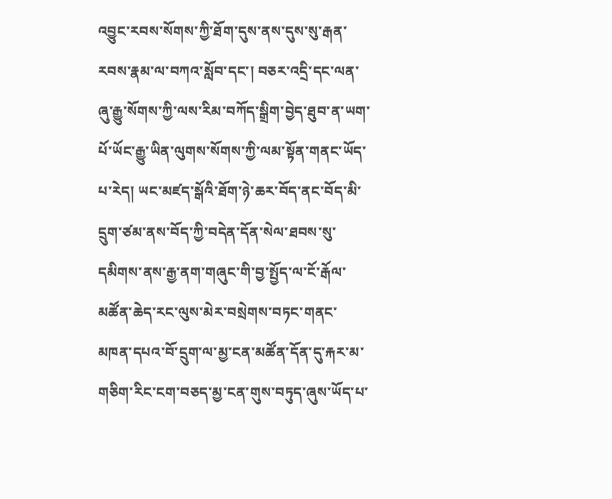འབྱུང་རབས་སོགས་ཀྱི་ཐོག་དུས་ནས་དུས་སུ་རྒན་རབས་རྣམ་ལ་བཀའ་སློབ་དང་། བཅར་འདྲི་དང་ལན་ཞུ་རྒྱུ་སོགས་ཀྱི་ལས་རིམ་བཀོད་སྒྲིག་བྱེད་ཐུབ་ན་ཡག་པོ་ཡོང་རྒྱུ་ཡིན་ལུགས་སོགས་ཀྱི་ལམ་སྟོན་གནང་ཡོད་པ་རེད། ཡང་མཛད་སྒོའི་ཐོག་ཉེ་ཆར་བོད་ནང་བོད་མི་དྲུག་ཙམ་ནས་བོད་ཀྱི་བདེན་དོན་སེལ་ཐབས་སུ་དམིགས་ནས་རྒྱ་ནག་གཞུང་གི་བྱ་སྤྱོད་ལ་ངོ་རྒོལ་མཚོན་ཆེད་རང་ལུས་མེར་བསྲེགས་བཏང་གནང་མཁན་དཔའ་བོ་དྲུག་ལ་མྱ་ངན་མཚོན་དོན་དུ་རྐར་མ་གཅིག་རིང་ངག་བཅད་མྱ་ངན་གུས་བཏུད་ཞུས་ཡོད་པ་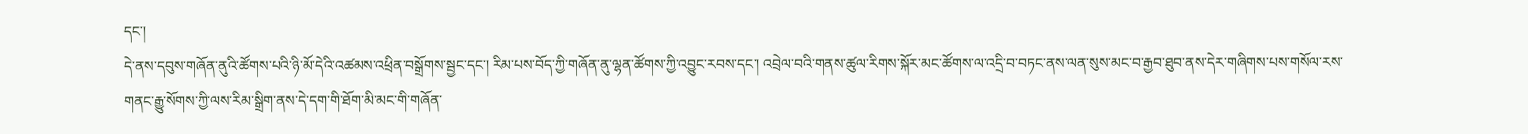དང་།
དེ་ནས་དབུས་གཞོན་ནུའི་ཚོགས་པའི་ཉི་མོ་དེའི་འཚམས་འཕྲིན་བསྒྲོགས་སྦྱང་དང་། རིམ་པས་བོད་ཀྱི་གཞོན་ནུ་ལྷན་ཚོགས་ཀྱི་འབྱུང་རབས་དང་། འབྲེལ་བའི་གནས་ཚུལ་རིགས་སྐོར་མང་ཚོགས་ལ་འདྲི་བ་བཏང་ནས་ལན་སུས་མང་བ་རྒྱབ་ཐུབ་ནས་དེར་གཞིགས་པས་གསོལ་རས་གནང་རྒྱུ་སོགས་ཀྱི་ལས་རིམ་སྒྲིག་ནས་དེ་དག་གི་ཐོག་མི་མང་གི་གཞོན་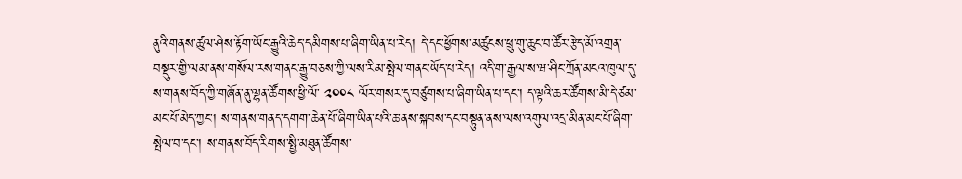ནུའི་གནས་ཚུལ་ཤེས་རྟོག་ཡོང་རྒྱུའི་ཆེད་དམིགས་པ་ཞིག་ཡིན་པ་རེད། དེ་དང་ཕྱོགས་མཚུངས་ཕྲུ་གུ་ཆུང་བ་ཚོར་རྩེད་མོ་འགྲན་བསྡུར་གྱི་ལམ་ནས་གསོལ་རས་གནང་རྒྱུ་བཅས་ཀྱི་ལས་རིམ་སྤེལ་གནང་ཡོད་པ་རེད། འདི་ག་རྒྱལ་ས་ཝ་ཤིང་ཀྲོན་མངའ་ཁུལ་དུ་ས་གནས་བོད་ཀྱི་གཞོན་ནུ་ལྷན་ཚོགས་ཕྱི་ལོ་ ༢༠༠༨ ལོར་གསར་དུ་བཙུགས་པ་ཞིག་ཡིན་པ་དང་། ད་ལྟའི་ཆར་ཚོགས་མི་དེ་ཙམ་མང་པོ་མེད་ཀྱང་། ས་གནས་གནད་དགག་ཆེན་པོ་ཞིག་ཡིན་པའི་ཆ་ནས་སྐབས་དང་བསྟུན་ནས་ལས་འགུལ་འདྲ་མིན་མང་པོ་ཞིག་སྤེལ་བ་དང་། ས་གནས་བོད་རིགས་སྤྱི་མཐུན་ཚོགས་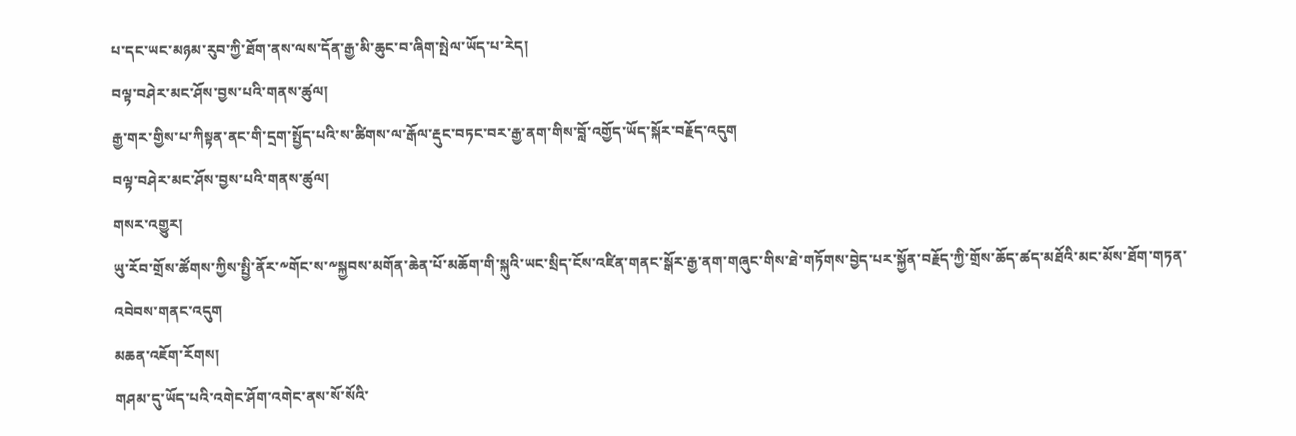པ་དང་ཡང་མཉམ་རུབ་ཀྱི་ཐོག་ནས་ལས་དོན་རྒྱ་མི་ཆུང་བ་ཞིག་སྤེལ་ཡོད་པ་རེད།
བལྟ་བཤེར་མང་ཤོས་བྱས་པའི་གནས་ཚུལ།
རྒྱ་གར་གྱིས་པ་ཀིསྟན་ནང་གི་དྲག་སྤྱོད་པའི་ས་ཚིགས་ལ་རྒོལ་རྡུང་བཏང་བར་རྒྱ་ནག་གིས་བློ་འགྱོད་ཡོད་སྐོར་བརྗོད་འདུག
བལྟ་བཤེར་མང་ཤོས་བྱས་པའི་གནས་ཚུལ།
གསར་འགྱུར།
ཡུ་རོབ་གྲོས་ཚོགས་ཀྱིས་སྤྱི་ནོར་༸གོང་ས་༸སྐྱབས་མགོན་ཆེན་པོ་མཆོག་གི་སྐུའི་ཡང་སྲིད་ངོས་འཛིན་གནང་སྒོར་རྒྱ་ནག་གཞུང་གིས་ཐེ་གཏོགས་བྱེད་པར་སྐྱོན་བརྗོད་ཀྱི་གྲོས་ཆོད་ཚད་མཐོའི་མང་མོས་ཐོག་གཏན་འབེབས་གནང་འདུག
མཆན་འཇོག་རོགས།
གཤམ་དུ་ཡོད་པའི་འགེང་ཤོག་འགེང་ནས་སོ་སོའི་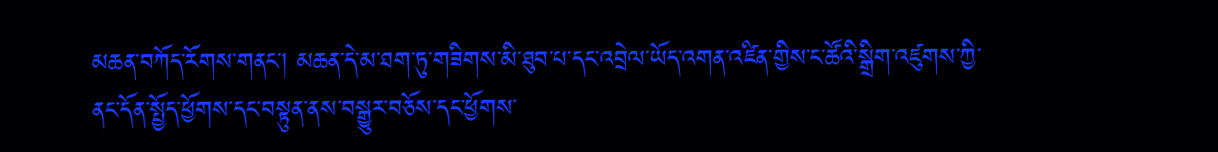མཆན་བཀོད་རོགས་གནང་། མཆན་དེ་མ་ཐག་ཏུ་གཟིགས་མི་ཐུབ་པ་དང་འབྲེལ་ཡོད་འགན་འཛིན་གྱིས་ང་ཚོའི་སྒྲིག་འཛུགས་ཀྱི་ནང་དོན་སྤྱོད་ཕྱོགས་དང་བསྟུན་ནས་བསྒྱུར་བཅོས་དང་ཕྱོགས་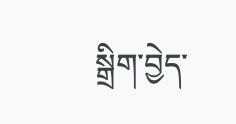སྒྲིག་བྱེད་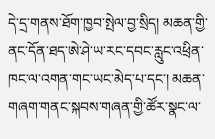དེ་དྲ་གནས་ཐོག་ཁྱབ་སྤེལ་བྱ་སྲིད། མཆན་གྱི་ནང་དོན་ཐད་ཨེ་ཤེ་ཡ་རང་དབང་རླུང་འཕྲིན་ཁང་ལ་འགན་གང་ཡང་མེད་པ་དང་། མཆན་གཞག་གནང་སྐབས་གཞན་གྱི་ཚོར་སྣང་ལ་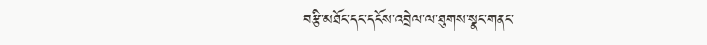བརྩི་མཐོང་དང་དངོས་འབྲེལ་ལ་ཐུགས་སྣང་གནང་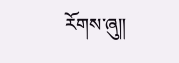རོགས་ཞུ༎